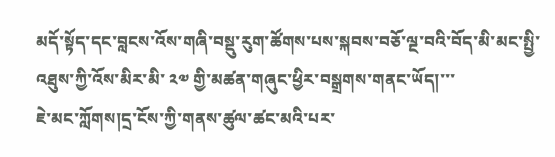མདོ་སྟོད་དང་བླངས་འོས་གཞི་བསྡུ་རུག་ཚོགས་པས་སྐབས་བཅོ་ལྔ་བའི་བོད་མི་མང་སྤྱི་འཐུས་ཀྱི་འོས་མིར་མི་ ༢༧ གྱི་མཚན་གཞུང་ཕྱིར་བསྒྲགས་གནང་ཡོད།་་་
ཇེ་མང་ཀློགས།དྲ་ངོས་ཀྱི་གནས་ཚུལ་ཚང་མའི་པར་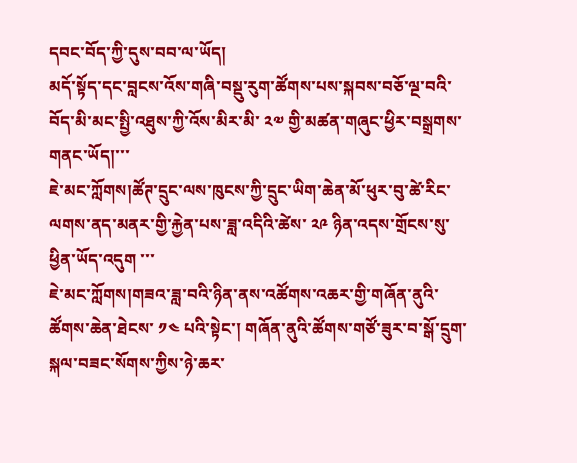དབང་བོད་ཀྱི་དུས་བབ་ལ་ཡོད།
མདོ་སྟོད་དང་བླངས་འོས་གཞི་བསྡུ་རུག་ཚོགས་པས་སྐབས་བཅོ་ལྔ་བའི་བོད་མི་མང་སྤྱི་འཐུས་ཀྱི་འོས་མིར་མི་ ༢༧ གྱི་མཚན་གཞུང་ཕྱིར་བསྒྲགས་གནང་ཡོད།་་་
ཇེ་མང་ཀློགས།ཚོཊ་དྲུང་ལས་ཁུངས་ཀྱི་དྲུང་ཡིག་ཆེན་མོ་ཕུར་བུ་ཚེ་རིང་ལགས་ནད་མནར་གྱི་རྐྱེན་པས་ཟླ་འདིའི་ཚེས་ ༢༩ ཉིན་འདས་གྲོངས་སུ་ཕྱིན་ཡོད་འདུག ་་་
ཇེ་མང་ཀློགས།གཟའ་ཟླ་བའི་ཉིན་ནས་འཚོགས་འཆར་གྱི་གཞོན་ནུའི་ཚོགས་ཆེན་ཐེངས་ ༡༤ པའི་སྟེང་། གཞོན་ནུའི་ཚོགས་གཙོ་ཟུར་བ་སྒོ་དྲུག་སྐལ་བཟང་སོགས་ཀྱིས་ཉེ་ཆར་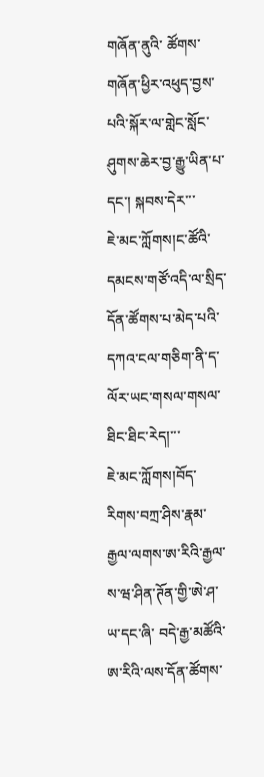གཞོན་ནུའི་ ཚོགས་གཞོན་ཕྱིར་འཕུད་བྱས་པའི་སྐོར་ལ་གླེང་སློང་ཤུགས་ཆེར་བྱ་རྒྱུ་ཡིན་པ་དང་། སྐབས་དེར་་་
ཇེ་མང་ཀློགས།ང་ཚོའི་དམངས་གཙོ་འདི་ལ་སྲིད་དོན་ཚོགས་པ་མེད་པའི་དཀའ་ངལ་གཅིག་ནི་ད་ལོར་ཡང་གསལ་གསལ་ཐིང་ཐིང་རེད།་་་
ཇེ་མང་ཀློགས།བོད་རིགས་བཀྲ་ཤིས་རྣམ་རྒྱལ་ལགས་ཨ་རིའི་རྒྱལ་ས་ཝ་ཤིན་ཊོན་གྱི་ཨེ་ཤ་ཡ་དང་ཞི་ བདེ་རྒྱ་མཚོའི་ཨ་རིའི་ལས་དོན་ཚོགས་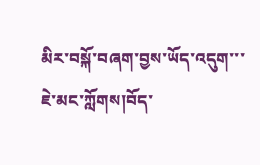མིར་བསྐོ་བཞག་བྱས་ཡོད་འདུག་་་
ཇེ་མང་ཀློགས།བོད་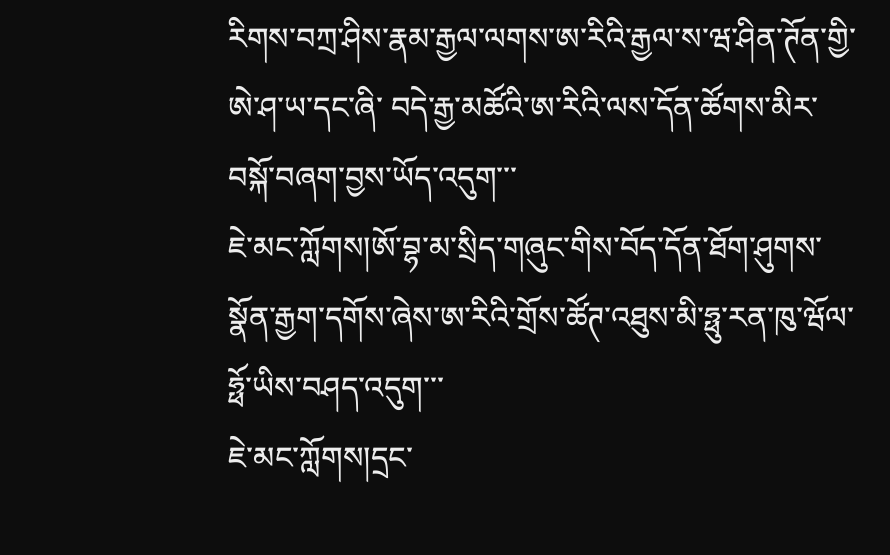རིགས་བཀྲ་ཤིས་རྣམ་རྒྱལ་ལགས་ཨ་རིའི་རྒྱལ་ས་ཝ་ཤིན་ཊོན་གྱི་ཨེ་ཤ་ཡ་དང་ཞི་ བདེ་རྒྱ་མཚོའི་ཨ་རིའི་ལས་དོན་ཚོགས་མིར་བསྐོ་བཞག་བྱས་ཡོད་འདུག་་་
ཇེ་མང་ཀློགས།ཨོ་བྷ་མ་སྲིད་གཞུང་གིས་བོད་དོན་ཐོག་ཤུགས་སྣོན་རྒྱག་དགོས་ཞེས་ཨ་རིའི་གྲོས་ཚོཊ་འཐུས་མི་ཧྥུ་རན་ཁུ་ཝོལ་ཧྥོ་ཡིས་བཤད་འདུག་་་
ཇེ་མང་ཀློགས།དྲང་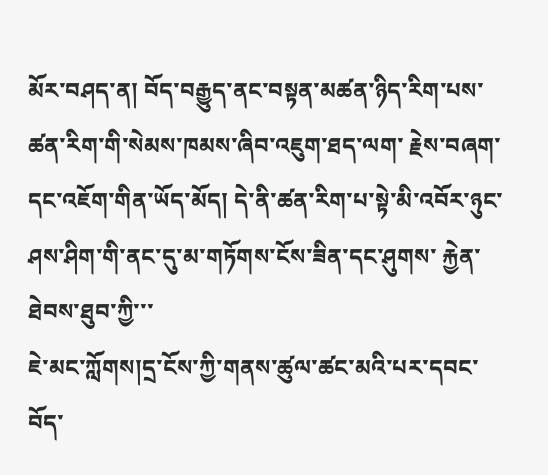མོར་བཤད་ན། བོད་བརྒྱུད་ནང་བསྟན་མཚན་ཉིད་རིག་པས་ཚན་རིག་གི་སེམས་ཁམས་ཞིབ་འཇུག་ཐད་ལག་ རྗེས་བཞག་དང་འཇོག་གིན་ཡོད་མོད། དེ་ནི་ཚན་རིག་པ་སྟེ་མི་འབོར་ཉུང་ཤས་ཤིག་གི་ནང་དུ་མ་གཏོགས་ངོས་ཟིན་དང་ཤུགས་ རྐྱེན་ཐེབས་ཐུབ་ཀྱི་་་
ཇེ་མང་ཀློགས།དྲ་ངོས་ཀྱི་གནས་ཚུལ་ཚང་མའི་པར་དབང་བོད་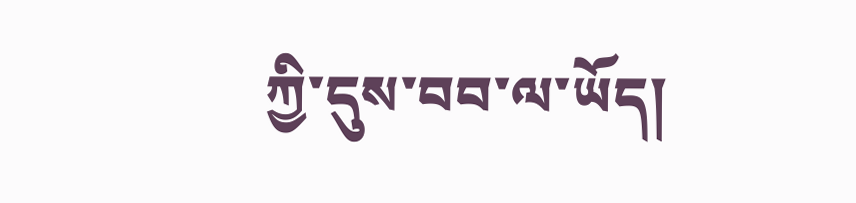ཀྱི་དུས་བབ་ལ་ཡོད།